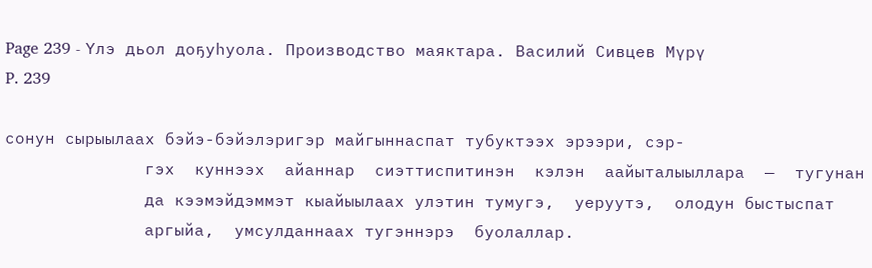Page 239 - Үлэ дьол доҕуһуола. Производство маяктара. Василий Сивцев Мүрү
P. 239

сонун сырыылаах бэйэ-бэйэлэригэр майгыннаспат тубуктээх эрээри, сэр-
              гэх  куннээх  айаннар  сиэттиспитинэн  кэлэн  аайыталыыллара  —  тугунан
              да кээмэйдэммэт кыайыылаах улэтин тумугэ,  уеруутэ,  олодун быстыспат
              аргыйа,  умсулданнаах тугэннэрэ  буолаллар.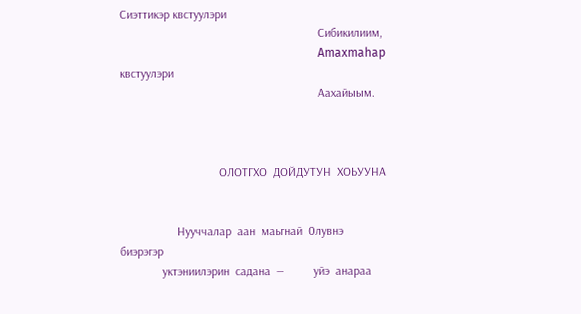Сиэттикэр квстуулэри
                                                                  Сибикилиим,
                                                                  Amaxmahap квстуулэри
                                                                  Аахайыым.



                                 ОЛОТГХО  ДОЙДУТУН  ХОЬУУНА


                   Нууччалар  аан  маьгнай  0лувнэ  биэрэгэр
              уктэниилэрин  садана  —          уйэ  анараа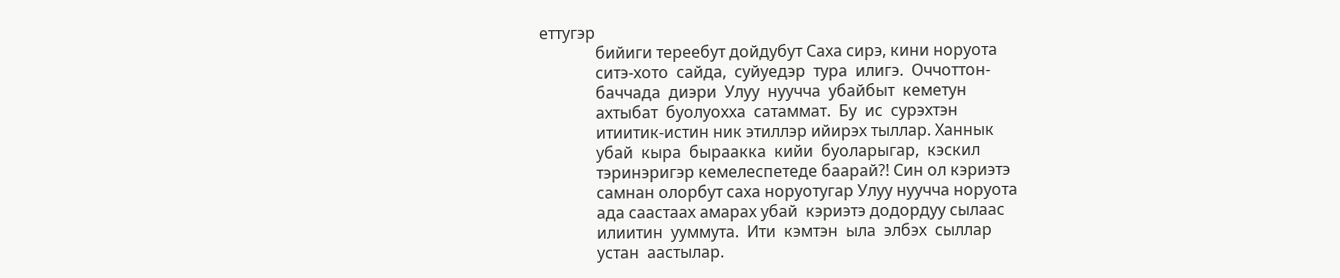еттугэр
              бийиги тереебут дойдубут Саха сирэ, кини норуота
              ситэ-хото  сайда,  суйуедэр  тура  илигэ.  Оччоттон-
              баччада  диэри  Улуу  нуучча  убайбыт  кеметун
              ахтыбат  буолуохха  сатаммат.  Бу  ис  сурэхтэн
              итиитик-истин ник этиллэр ийирэх тыллар. Ханнык
              убай  кыра  быраакка  кийи  буоларыгар,  кэскил
              тэринэригэр кемелеспетеде баарай?! Син ол кэриэтэ
              самнан олорбут саха норуотугар Улуу нуучча норуота
              ада саастаах амарах убай  кэриэтэ додордуу сылаас
              илиитин  ууммута.  Ити  кэмтэн  ыла  элбэх  сыллар
              устан  аастылар.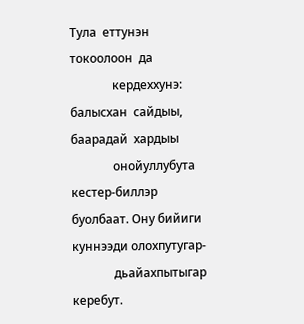Тула  еттунэн  токоолоон  да
              кердеххунэ:  балысхан  сайдыы,  баарадай  хардыы
              онойуллубута кестер-биллэр буолбаат. Ону бийиги куннээди олохпутугар-
              дьайахпытыгар керебут.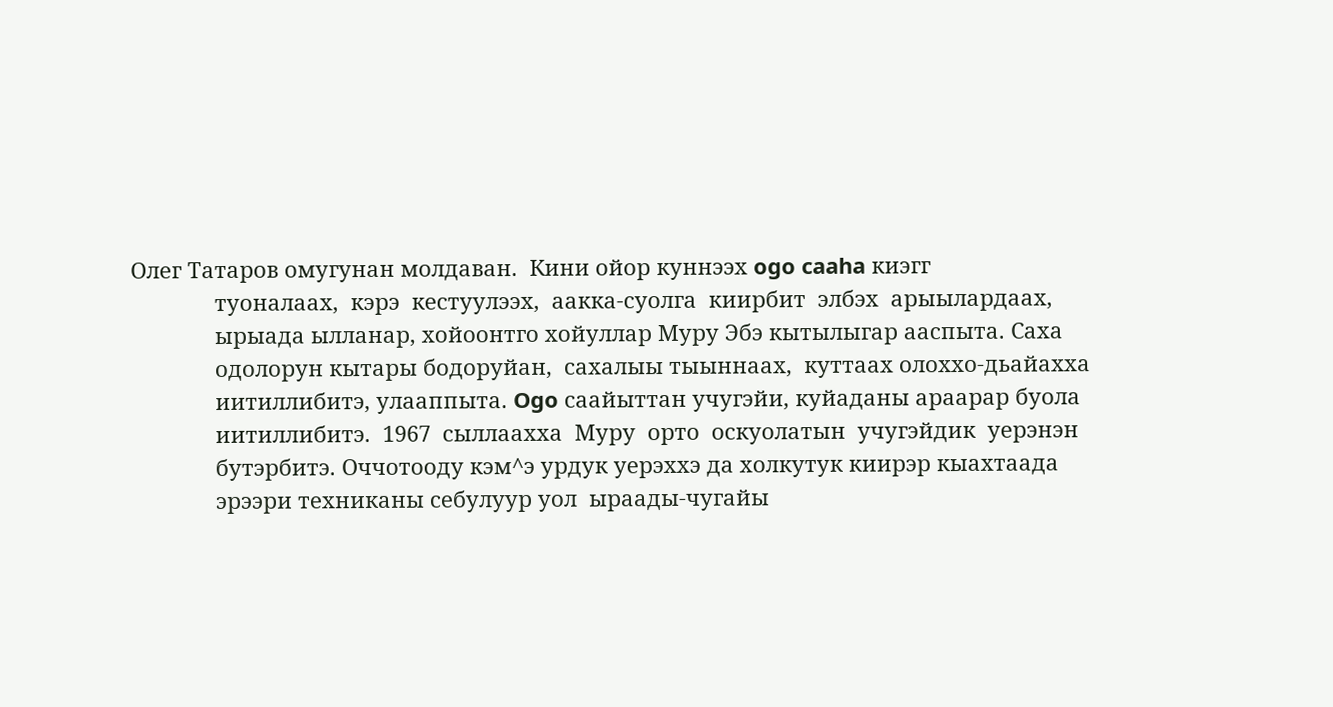Олег Татаров омугунан молдаван.  Кини ойор куннээх ogo caaha киэгг
              туоналаах,  кэрэ  кестуулээх,  аакка-суолга  киирбит  элбэх  арыылардаах,
              ырыада ылланар, хойоонтго хойуллар Муру Эбэ кытылыгар ааспыта. Саха
              одолорун кытары бодоруйан,  сахалыы тыыннаах,  куттаах олоххо-дьайахха
              иитиллибитэ, улааппыта. Ogo саайыттан учугэйи, куйаданы араарар буола
              иитиллибитэ.  1967  сыллаахха  Муру  орто  оскуолатын  учугэйдик  уерэнэн
              бутэрбитэ. Оччотооду кэм^э урдук уерэххэ да холкутук киирэр кыахтаада
              эрээри техниканы себулуур уол  ыраады-чугайы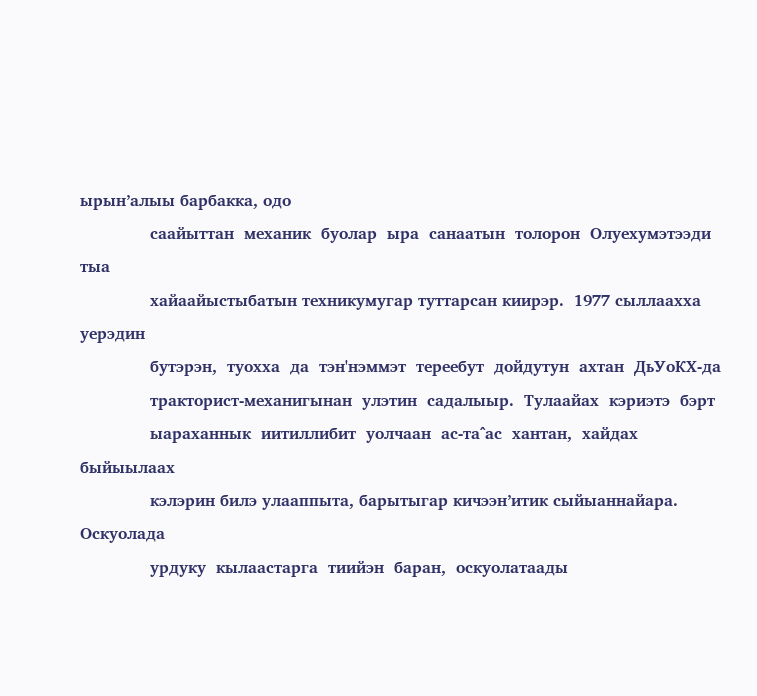ырын’алыы барбакка, одо
              саайыттан  механик  буолар  ыра  санаатын  толорон  Олуехумэтээди  тыа
              хайаайыстыбатын техникумугар туттарсан киирэр.  1977 сыллаахха уерэдин
              бутэрэн,  туохха  да  тэн'нэммэт  тереебут  дойдутун  ахтан  ДьУоКХ-да
              тракторист-механигынан  улэтин  садалыыр.  Тулаайах  кэриэтэ  бэрт
              ыараханнык  иитиллибит  уолчаан  ас-та^ас  хантан,  хайдах  быйыылаах
              кэлэрин билэ улааппыта, барытыгар кичээн’итик сыйыаннайара. Оскуолада
              урдуку  кылаастарга  тиийэн  баран,  оскуолатаады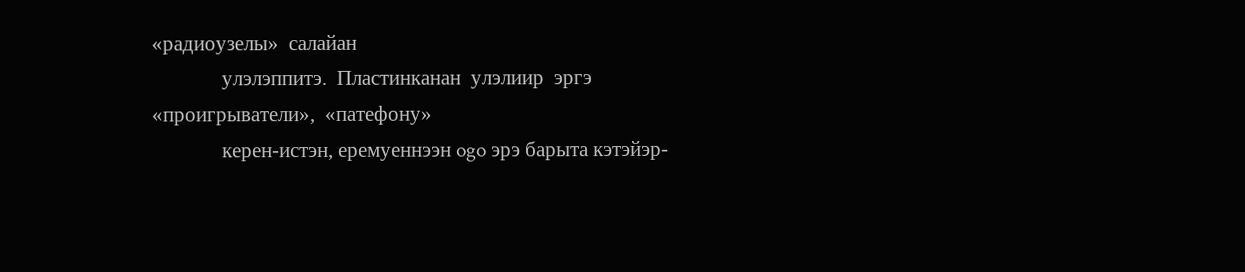«радиоузелы»  салайан
              улэлэппитэ.  Пластинканан  улэлиир  эргэ  «проигрыватели»,  «патефону»
              керен-истэн, еремуеннээн ogo эрэ барыта кэтэйэр-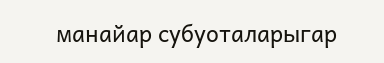манайар субуоталарыгар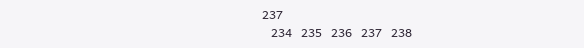237
   234   235   236   237   238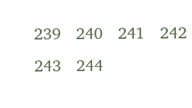239   240   241   242   243   244